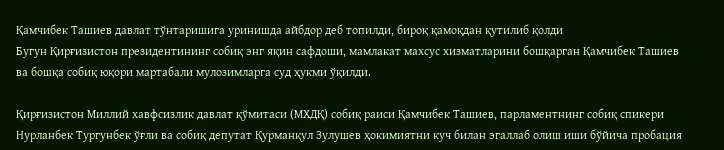Қамчибек Ташиев давлат тўнтаришига уринишда айбдор деб топилди, бироқ қамоқдан қутилиб қолди
Бугун Қирғизистон президентининг собиқ энг яқин сафдоши, мамлакат махсус хизматларини бошқарган Қамчибек Ташиев ва бошқа собиқ юқори мартабали мулозимларга суд ҳукми ўқилди.

Қирғизистон Миллий хавфсизлик давлат қўмитаси (МХДҚ) собиқ раиси Қамчибек Ташиев, парламентнинг собиқ спикери Нурланбек Тургунбек ўғли ва собиқ депутат Қурманқул Зулушев ҳокимиятни куч билан эгаллаб олиш иши бўйича пробация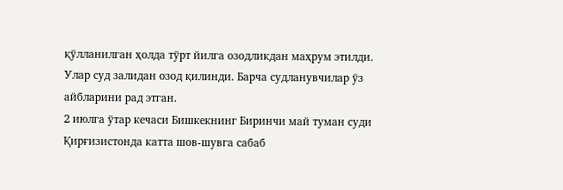қўлланилган ҳолда тўрт йилга озодликдан маҳрум этилди. Улар суд залидан озод қилинди. Барча судланувчилар ўз айбларини рад этган.
2 июлга ўтар кечаси Бишкекнинг Биринчи май туман суди Қирғизистонда катта шов-шувга сабаб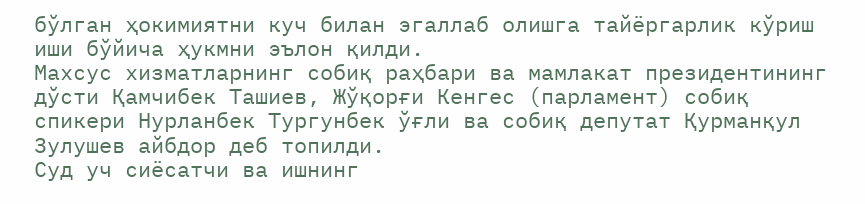бўлган ҳокимиятни куч билан эгаллаб олишга тайёргарлик кўриш иши бўйича ҳукмни эълон қилди.
Махсус хизматларнинг собиқ раҳбари ва мамлакат президентининг дўсти Қамчибек Ташиев, Жўқорғи Кенгес (парламент) собиқ спикери Нурланбек Тургунбек ўғли ва собиқ депутат Қурманқул Зулушев айбдор деб топилди.
Суд уч сиёсатчи ва ишнинг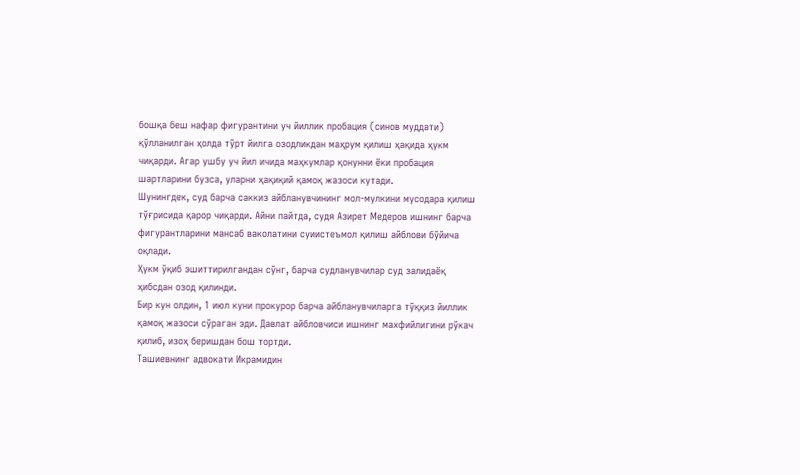бошқа беш нафар фигурантини уч йиллик пробация (синов муддати) қўлланилган ҳолда тўрт йилга озодликдан маҳрум қилиш ҳақида ҳукм чиқарди. Агар ушбу уч йил ичида маҳкумлар қонунни ёки пробация шартларини бузса, уларни ҳақиқий қамоқ жазоси кутади.
Шунингдек, суд барча саккиз айбланувчининг мол-мулкини мусодара қилиш тўғрисида қарор чиқарди. Айни пайтда, судя Азирет Медеров ишнинг барча фигурантларини мансаб ваколатини суиистеъмол қилиш айблови бўйича оқлади.
Ҳукм ўқиб эшиттирилгандан сўнг, барча судланувчилар суд залидаёқ ҳибсдан озод қилинди.
Бир кун олдин, 1 июл куни прокурор барча айбланувчиларга тўққиз йиллик қамоқ жазоси сўраган эди. Давлат айбловчиси ишнинг махфийлигини рўкач қилиб, изоҳ беришдан бош тортди.
Ташиевнинг адвокати Икрамидин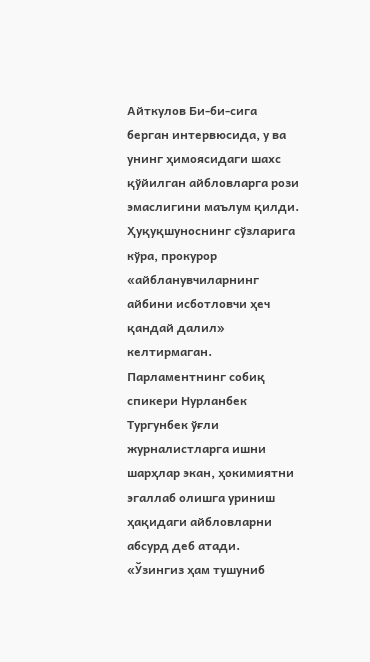Айткулов Би-би-сига берган интервюсида, у ва унинг ҳимоясидаги шахс қўйилган айбловларга рози эмаслигини маълум қилди. Ҳуқуқшуноснинг сўзларига кўра, прокурор «айбланувчиларнинг айбини исботловчи ҳеч қандай далил» келтирмаган.
Парламентнинг собиқ спикери Нурланбек Тургунбек ўғли журналистларга ишни шарҳлар экан, ҳокимиятни эгаллаб олишга уриниш ҳақидаги айбловларни абсурд деб атади.
«Ўзингиз ҳам тушуниб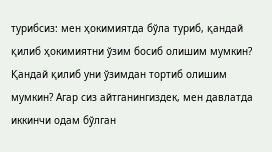турибсиз: мен ҳокимиятда бўла туриб, қандай қилиб ҳокимиятни ўзим босиб олишим мумкин? Қандай қилиб уни ўзимдан тортиб олишим мумкин? Агар сиз айтганингиздек, мен давлатда иккинчи одам бўлган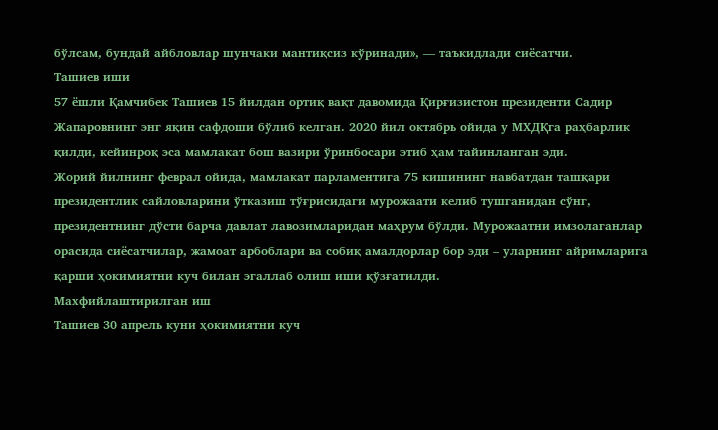бўлсам, бундай айбловлар шунчаки мантиқсиз кўринади», — таъкидлади сиёсатчи.
Ташиев иши
57 ёшли Қамчибек Ташиев 15 йилдан ортиқ вақт давомида Қирғизистон президенти Садир Жапаровнинг энг яқин сафдоши бўлиб келган. 2020 йил октябрь ойида у МХДҚга раҳбарлик қилди, кейинроқ эса мамлакат бош вазири ўринбосари этиб ҳам тайинланган эди.
Жорий йилнинг феврал ойида, мамлакат парламентига 75 кишининг навбатдан ташқари президентлик сайловларини ўтказиш тўғрисидаги мурожаати келиб тушганидан сўнг, президентнинг дўсти барча давлат лавозимларидан маҳрум бўлди. Мурожаатни имзолаганлар орасида сиёсатчилар, жамоат арбоблари ва собиқ амалдорлар бор эди – уларнинг айримларига қарши ҳокимиятни куч билан эгаллаб олиш иши қўзғатилди.
Махфийлаштирилган иш
Ташиев 30 апрель куни ҳокимиятни куч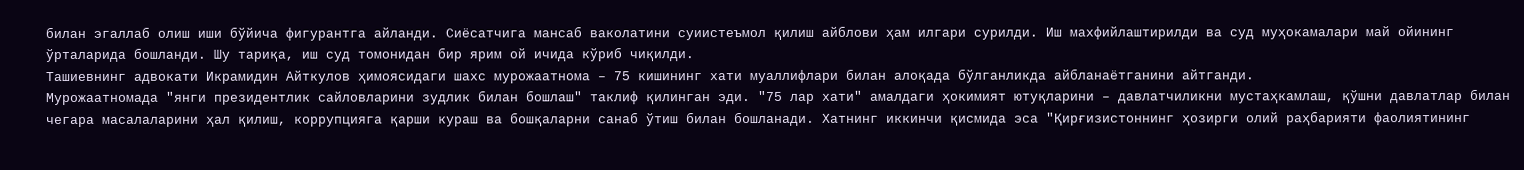билан эгаллаб олиш иши бўйича фигурантга айланди. Сиёсатчига мансаб ваколатини суиистеъмол қилиш айблови ҳам илгари сурилди. Иш махфийлаштирилди ва суд муҳокамалари май ойининг ўрталарида бошланди. Шу тариқа, иш суд томонидан бир ярим ой ичида кўриб чиқилди.
Ташиевнинг адвокати Икрамидин Айткулов ҳимоясидаги шахс мурожаатнома – 75 кишининг хати муаллифлари билан алоқада бўлганликда айбланаётганини айтганди.
Мурожаатномада "янги президентлик сайловларини зудлик билан бошлаш" таклиф қилинган эди. "75 лар хати" амалдаги ҳокимият ютуқларини – давлатчиликни мустаҳкамлаш, қўшни давлатлар билан чегара масалаларини ҳал қилиш, коррупцияга қарши кураш ва бошқаларни санаб ўтиш билан бошланади. Хатнинг иккинчи қисмида эса "Қирғизистоннинг ҳозирги олий раҳбарияти фаолиятининг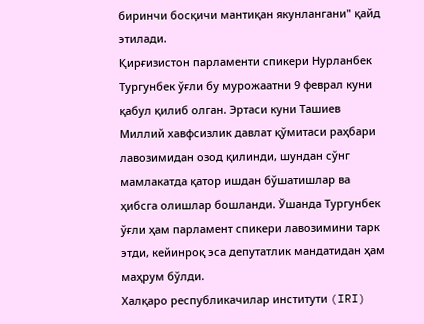биринчи босқичи мантиқан якунлангани" қайд этилади.
Қирғизистон парламенти спикери Нурланбек Тургунбек ўғли бу мурожаатни 9 феврал куни қабул қилиб олган. Эртаси куни Ташиев Миллий хавфсизлик давлат қўмитаси раҳбари лавозимидан озод қилинди, шундан сўнг мамлакатда қатор ишдан бўшатишлар ва ҳибсга олишлар бошланди. Ўшанда Тургунбек ўғли ҳам парламент спикери лавозимини тарк этди, кейинроқ эса депутатлик мандатидан ҳам маҳрум бўлди.
Халқаро республикачилар институти (IRI)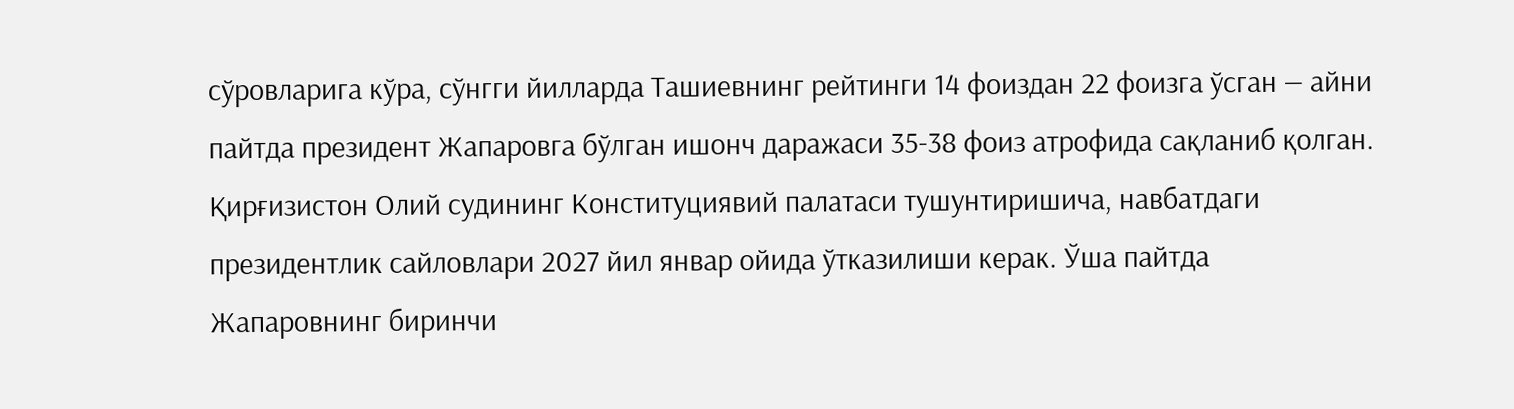сўровларига кўра, сўнгги йилларда Ташиевнинг рейтинги 14 фоиздан 22 фоизга ўсган — айни пайтда президент Жапаровга бўлган ишонч даражаси 35-38 фоиз атрофида сақланиб қолган.
Қирғизистон Олий судининг Конституциявий палатаси тушунтиришича, навбатдаги президентлик сайловлари 2027 йил январ ойида ўтказилиши керак. Ўша пайтда Жапаровнинг биринчи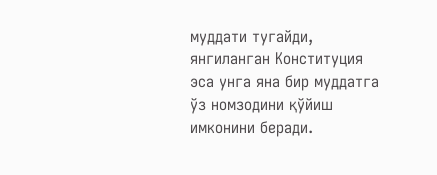муддати тугайди, янгиланган Конституция эса унга яна бир муддатга ўз номзодини қўйиш имконини беради.